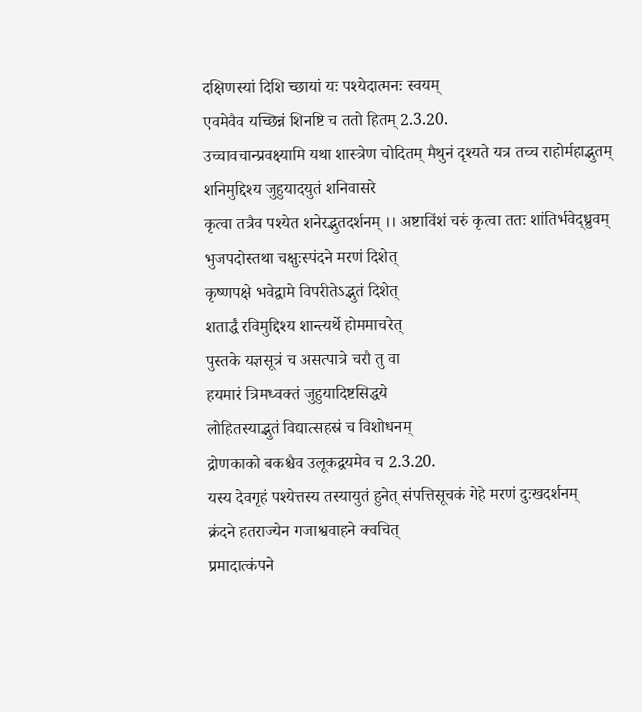दक्षिणस्यां दिशि च्छायां यः पश्येदात्मनः स्वयम्
एवमेवैव यच्छिन्नं शिनष्टि च ततो हितम् 2.3.20.
उच्चावचान्प्रवक्ष्यामि यथा शास्त्रेण चोदितम् मैथुनं दृश्यते यत्र तच्च राहोर्महाद्भुतम्
शनिमुद्दिश्य जुहुयादयुतं शनिवासरे
कृत्वा तत्रैव पश्येत शनेरद्भुतदर्शनम् ।। अष्टाविंशं चरुं कृत्वा ततः शांतिर्भवेद्ध्रुवम्
भुजपदोस्तथा चक्षुःस्पंदने मरणं दिशेत्
कृष्णपक्षे भवेद्वामे विपरीतेऽद्भुतं दिशेत्
शतार्द्धं रविमुद्दिश्य शान्त्यर्थे होममाचरेत्
पुस्तके यज्ञसूत्रं च असत्पात्रे चरौ तु वा
हयमारं त्रिमध्वक्तं जुहुयादिष्टसिद्धये
लोहितस्याद्भुतं विद्यात्सहस्रं च विशोधनम्
द्रोणकाको बकश्चैव उलूकद्वयमेव च 2.3.20.
यस्य देवगृहं पश्येत्तस्य तस्यायुतं हुनेत् संपत्तिसूचकं गेहे मरणं दुःखदर्शनम्
क्रंदने हतराज्येन गजाश्ववाहने क्वचित्
प्रमादात्कंपने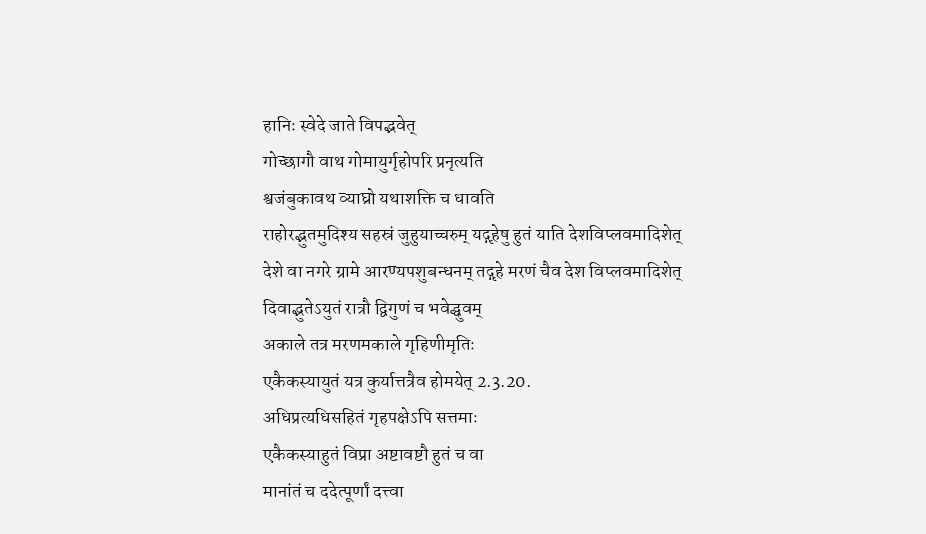हानिः स्वेदे जाते विपद्भवेत्
गोच्छागौ वाथ गोमायुर्गृहोपरि प्रनृत्यति
श्वजंबुकावथ व्याघ्रो यथाशक्ति च धावति
राहोरद्भुतमुदिश्य सहस्रं जुहुयाच्चरुम् यद्गृहेषु हुतं याति देशविप्लवमादिशेत्
देशे वा नगरे ग्रामे आरण्यपशुबन्धनम् तद्गृहे मरणं चैव देश विप्लवमादिशेत्
दिवाद्भुतेऽयुतं रात्रौ द्विगुणं च भवेद्ध्रुवम्
अकाले तत्र मरणमकाले गृहिणीमृतिः
एकैकस्यायुतं यत्र कुर्यात्तत्रैव होमयेत् 2.3.20.
अधिप्रत्यधिसहितं गृहपक्षेऽपि सत्तमाः
एकैकस्याहुतं विप्रा अष्टावष्टौ हुतं च वा
मानांतं च ददेत्पूर्णां दत्त्वा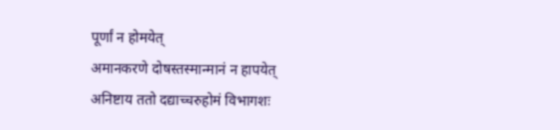पूर्णां न होमयेत्
अमानकरणे दोषस्तस्मान्मानं न हापयेत्
अनिष्टाय ततो दद्याच्चरुहोमं विभागशः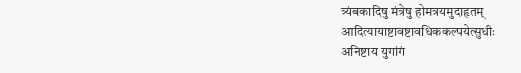त्र्यंबकादिषु मंत्रेषु होमत्रयमुदाहृतम्
आदित्यायाष्टावष्टावधिककल्पयेत्सुधीः
अनिष्टाय युगांगं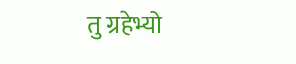तु ग्रहेभ्यो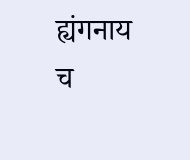ह्यंगनाय च